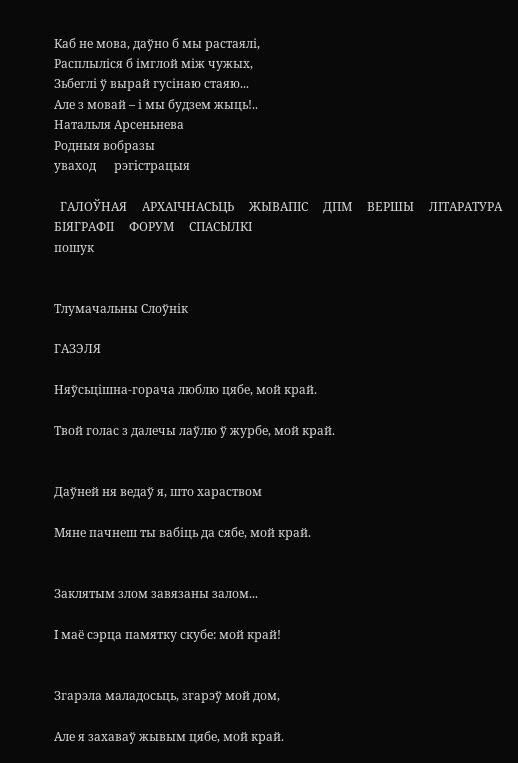Каб не мова, даўно б мы растаялі,
Расплыліся б імглой між чужых,
Зьбеглі ў вырай гусінаю стаяю...
Але з мовай – і мы будзем жыць!..
Натальля Арсеньнева
Родныя вобразы
уваход      рэгiстрацыя

  ГАЛОЎНАЯ     АРХАІЧНАСЬЦЬ     ЖЫВАПІС     ДПМ     ВЕРШЫ     ЛІТАРАТУРА     БІЯГРАФІІ     ФОРУМ     СПАСЫЛКІ
пошук


Тлумачальны Слоўнік

ГАЗЭЛЯ

Няўсьцішна-горача люблю цябе, мой край.

Твой голас з далечы лаўлю ў журбе, мой край.


Даўней ня ведаў я, што хараством

Мяне пачнеш ты вабіць да сябе, мой край.


Заклятым злом завязаны залом...

I маё сэрца памятку скубе: мой край!


Згарэла маладосьць, згарэў мой дом,

Але я захаваў жывым цябе, мой край.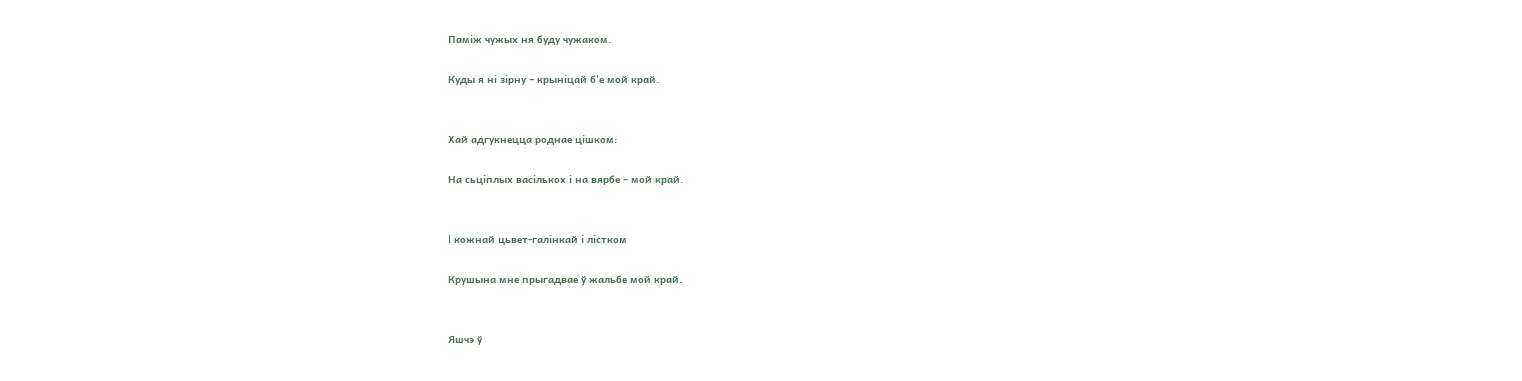Паміж чужых ня буду чужаком.

Куды я ні зірну – крыніцай б'е мой край.


Хай адгукнецца роднае цішком:

На сьціплых васількох і на вярбе – мой край.


I кожнай цьвет-галінкай і лістком

Крушына мне прыгадвае ў жальбе мой край.


Яшчэ ў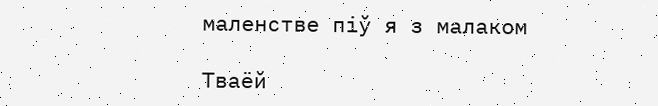маленстве піў я з малаком

Тваёй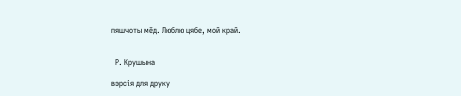пяшчоты мёд. Люблю цябе, мой край.


  Р. Крушына

вэрсія для друку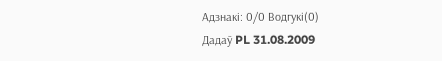Адзнакi: 0/0 Водгукі(0)
Дадаў PL 31.08.2009